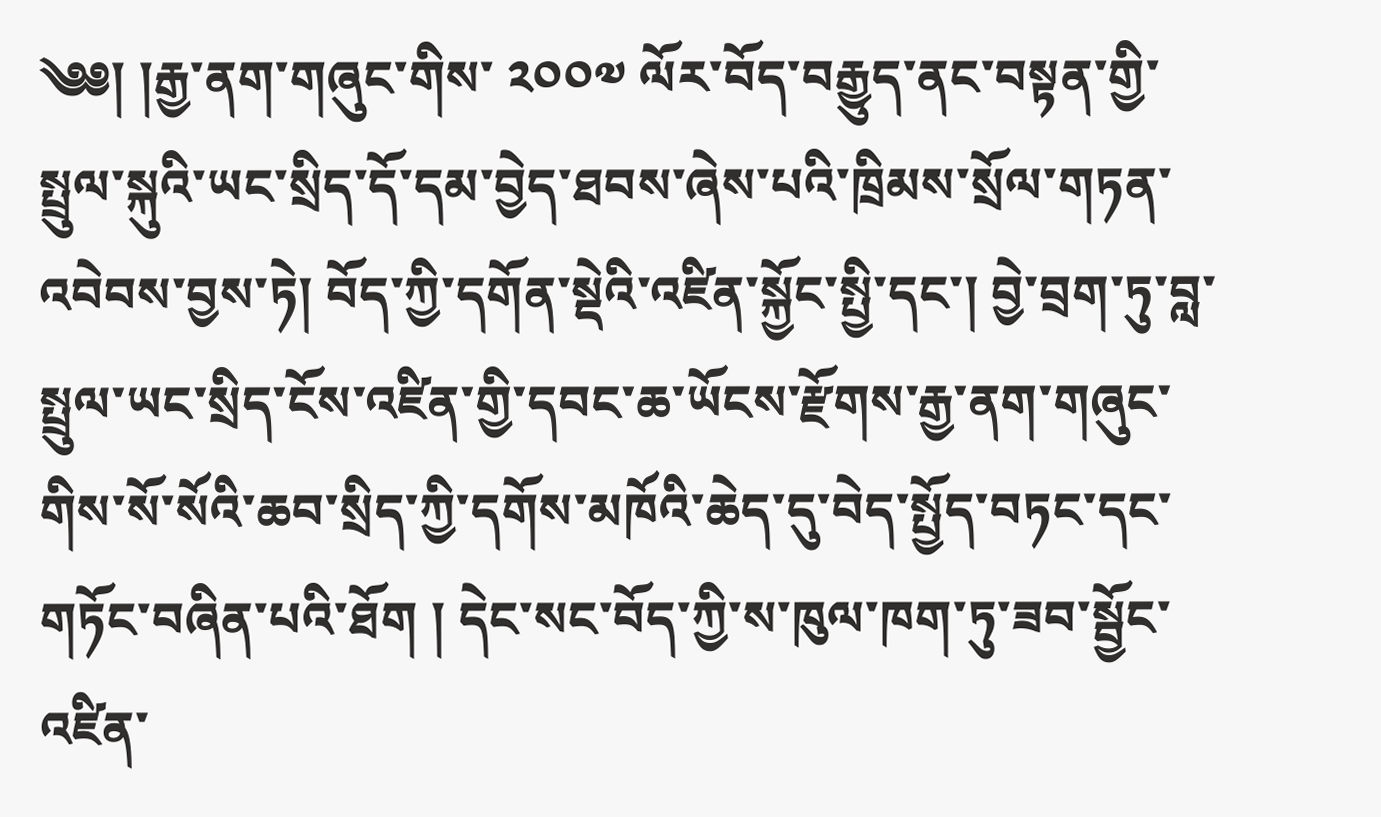༄༅། །རྒྱ་ནག་གཞུང་གིས་ ༢༠༠༧ ལོར་བོད་བརྒྱུད་ནང་བསྟན་གྱི་སྤྲུལ་སྐུའི་ཡང་སྲིད་དོ་དམ་བྱེད་ཐབས་ཞེས་པའི་ཁྲིམས་སྲོལ་གཏན་འབེབས་བྱས་ཏེ། བོད་ཀྱི་དགོན་སྡེའི་འཛིན་སྐྱོང་སྤྱི་དང་། བྱེ་བྲག་ཏུ་བླ་སྤྲུལ་ཡང་སྲིད་ངོས་འཛིན་གྱི་དབང་ཆ་ཡོངས་རྫོགས་རྒྱ་ནག་གཞུང་གིས་སོ་སོའི་ཆབ་སྲིད་ཀྱི་དགོས་མཁོའི་ཆེད་དུ་བེད་སྤྱོད་བཏང་དང་གཏོང་བཞིན་པའི་ཐོག ། དེང་སང་བོད་ཀྱི་ས་ཁུལ་ཁག་ཏུ་ཟབ་སྦྱོང་འཛིན་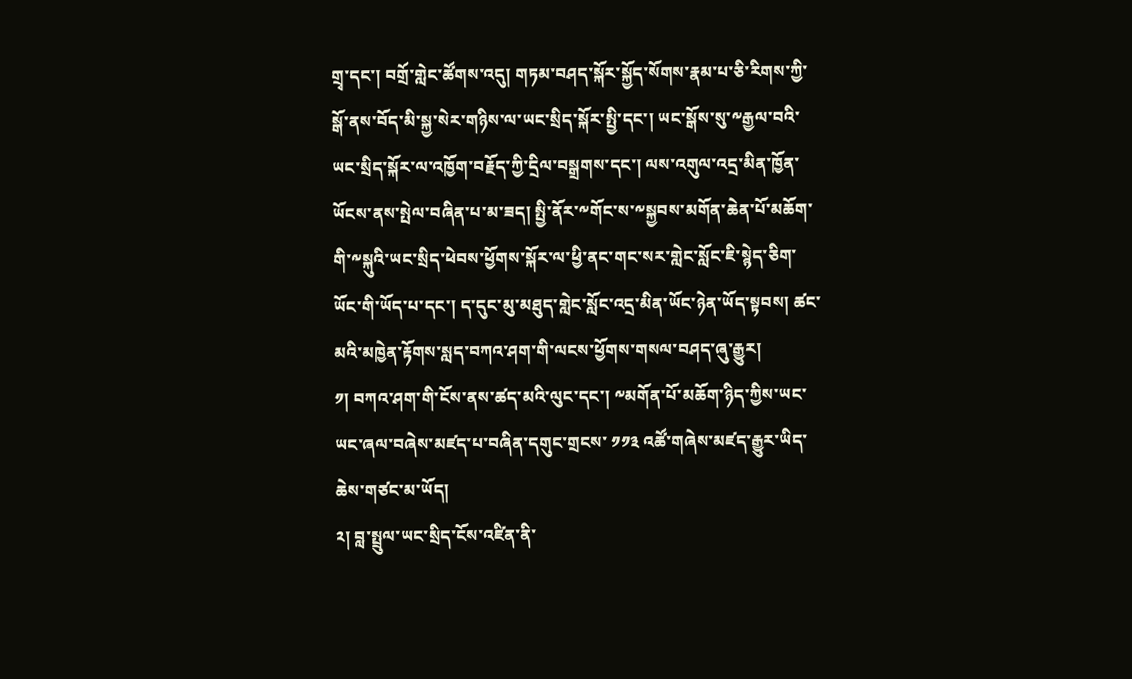གྲྭ་དང་། བགྲོ་གླེང་ཚོགས་འདུ། གཏམ་བཤད་སྐོར་སྐྱོད་སོགས་རྣམ་པ་ཅི་རིགས་ཀྱི་སྒོ་ནས་བོད་མི་སྐྱ་སེར་གཉིས་ལ་ཡང་སྲིད་སྐོར་སྤྱི་དང་། ཡང་སྒོས་སུ་༸རྒྱལ་བའི་ཡང་སྲིད་སྐོར་ལ་འཁྱོག་བརྗོད་ཀྱི་དྲིལ་བསྒྲགས་དང་། ལས་འགུལ་འདྲ་མིན་ཁྱོན་ཡོངས་ནས་སྤེལ་བཞིན་པ་མ་ཟད། སྤྱི་ནོར་༸གོང་ས་༸སྐྱབས་མགོན་ཆེན་པོ་མཆོག་གི་༸སྐུའི་ཡང་སྲིད་ཕེབས་ཕྱོགས་སྐོར་ལ་ཕྱི་ནང་གང་སར་གླེང་སློང་ཇི་སྙེད་ཅིག་ཡོང་གི་ཡོད་པ་དང་། ད་དུང་མུ་མཐུད་གླེང་སློང་འདྲ་མིན་ཡོང་ཉེན་ཡོད་སྟབས། ཚང་མའི་མཁྱེན་རྟོགས་སླད་བཀའ་ཤག་གི་ལངས་ཕྱོགས་གསལ་བཤད་ཞུ་རྒྱུར།
༡། བཀའ་ཤག་གི་ངོས་ནས་ཚད་མའི་ལུང་དང་། ༸མགོན་པོ་མཆོག་ཉིད་ཀྱིས་ཡང་ཡང་ཞལ་བཞེས་མཛད་པ་བཞིན་དགུང་གྲངས་ ༡༡༣ འཚོ་གཞེས་མཛད་རྒྱུར་ཡིད་ཆེས་གཙང་མ་ཡོད།
༢། བླ་སྤྲུལ་ཡང་སྲིད་ངོས་འཛིན་ནི་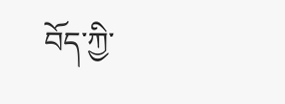བོད་ཀྱི་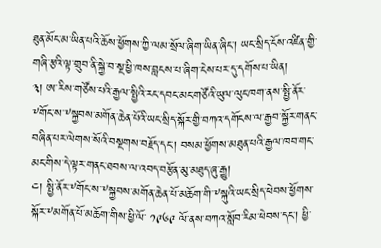ཐུན་མོང་མ་ཡིན་པའི་ཆོས་ཕྱོགས་ཀྱི་ལམ་སྲོལ་ཞིག་ཡིན་ཞིང་། ཡང་སྲིད་ངོས་འཛིན་གྱི་གཞི་རྩའི་ལྟ་གྲུབ་ནི་སྐྱེ་བ་སྔ་ཕྱི་ཁས་བླངས་པ་ཞིག་ངེས་པར་དུ་དགོས་པ་ཡིན།
༣། ཨ་རིས་གཙོས་པའི་རྒྱལ་སྤྱིའི་རང་དབང་མང་གཙོའི་ཡུལ་ལུང་ཁག་ནས་སྤྱི་ནོར་༸གོང་ས་༸སྐྱབས་མགོན་ཆེན་པོའི་ཡང་སྲིད་སྐོར་གྱི་བཀའ་དགོངས་ལ་རྒྱབ་སྐྱོར་གནང་བཞིན་པར་ལེགས་སོའི་བསྔགས་བརྗོད་དང་། བསམ་ཕྱོགས་མཐུན་པའི་རྒྱལ་ཁབ་གང་མང་གིས་དེ་ལྟར་གནང་ཐབས་ལ་འབད་བརྩོན་མུ་མཐུད་ཞུ་རྒྱུ།
༤། སྤྱི་ནོར་༸གོང་ས་༸སྐྱབས་མགོན་ཆེན་པོ་མཆོག་གི་༸སྐུའི་ཡང་སྲིད་ཕེབས་ཕྱོགས་སྐོར་༸མགོན་པོ་མཆོག་གིས་ཕྱི་ལོ་ ༡༩༦༩ ལོ་ནས་བཀའ་སློབ་རིམ་ཕེབས་དང་། ཕྱི་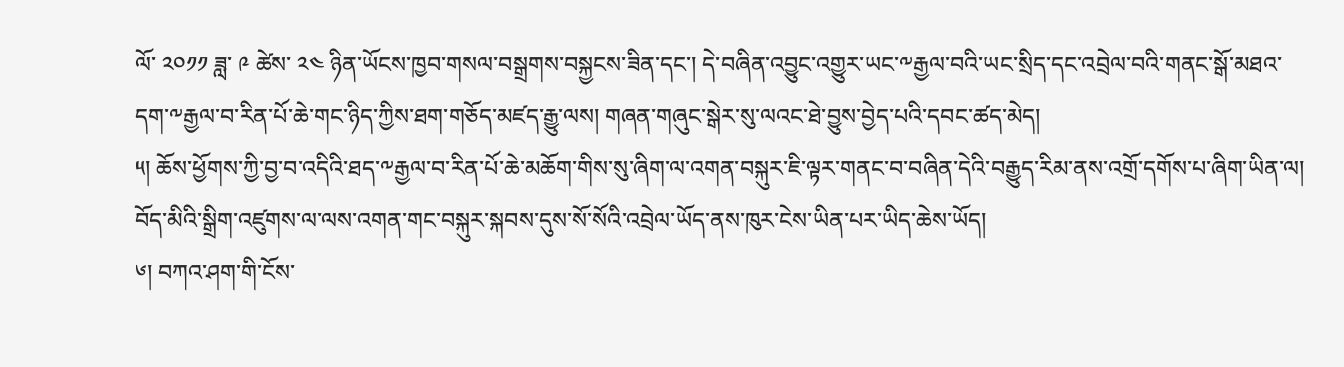ལོ་ ༢༠༡༡ ཟླ་ ༩ ཚེས་ ༢༤ ཉིན་ཡོངས་ཁྱབ་གསལ་བསྒྲགས་བསྐྱངས་ཟིན་དང་། དེ་བཞིན་འབྱུང་འགྱུར་ཡང་༸རྒྱལ་བའི་ཡང་སྲིད་དང་འབྲེལ་བའི་གནང་སྒོ་མཐའ་དག་༸རྒྱལ་བ་རིན་པོ་ཆེ་གང་ཉིད་ཀྱིས་ཐག་གཅོད་མཛད་རྒྱུ་ལས། གཞན་གཞུང་སྒེར་སུ་ལའང་ཐེ་བྱུས་བྱེད་པའི་དབང་ཚད་མེད།
༥། ཆོས་ཕྱོགས་ཀྱི་བྱ་བ་འདིའི་ཐད་༸རྒྱལ་བ་རིན་པོ་ཆེ་མཆོག་གིས་སུ་ཞིག་ལ་འགན་བསྐུར་ཇི་ལྟར་གནང་བ་བཞིན་དེའི་བརྒྱུད་རིམ་ནས་འགྲོ་དགོས་པ་ཞིག་ཡིན་ལ། བོད་མིའི་སྒྲིག་འཛུགས་ལ་ལས་འགན་གང་བསྐུར་སྐབས་དུས་སོ་སོའི་འབྲེལ་ཡོད་ནས་ཁུར་ངེས་ཡིན་པར་ཡིད་ཆེས་ཡོད།
༦། བཀའ་ཤག་གི་ངོས་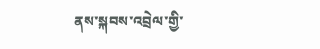ནས་སྐབས་འབྲེལ་གྱི་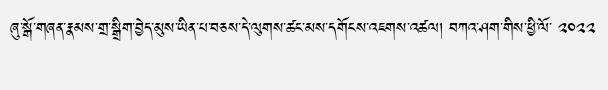ཞུ་སྒོ་གཞན་རྣམས་གྲ་སྒྲིག་བྱེད་མུས་ཡིན་པ་བཅས་དེ་ལུགས་ཚང་མས་དགོངས་འཇགས་འཚལ། བཀའ་ཤག་གིས་ཕྱི་ལོ་ ༢༠༢༢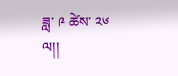ཟླ་ ༩ ཚེས་ ༢༦ ལ།།